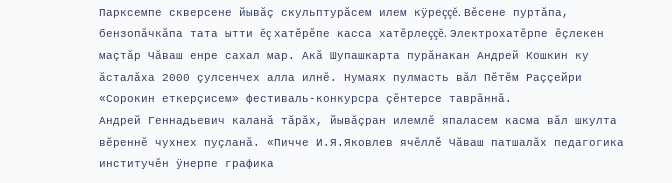Парксемпе скверсене йывăç скульптурăсем илем кÿреççĕ. Вĕсене пуртăпа, бензопăчкăпа тата ытти ĕç хатĕрĕпе касса хатĕрлеççĕ. Электрохатĕрпе ĕçлекен маçтăр Чăваш енре сахал мар. Акă Шупашкарта пурăнакан Андрей Кошкин ку ăсталăха 2000 çулсенчех алла илнĕ. Нумаях пулмасть вăл Пĕтĕм Раççейри «Сорокин еткерçисем» фестиваль-конкурсра çĕнтерсе таврăннă.
Андрей Геннадьевич каланă тăрăх, йывăçран илемлĕ япаласем касма вăл шкулта вĕреннĕ чухнех пуçланă. «Пичче И.Я.Яковлев ячĕллĕ Чăваш патшалăх педагогика институчĕн ÿнерпе графика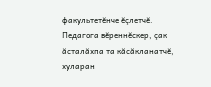факультетĕнче ĕçлетчĕ. Педагога вĕреннĕскер, çак ăсталăхпа та кăсăкланатчĕ, хуларан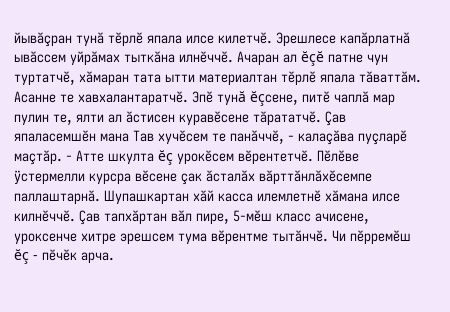йывăçран тунă тĕрлĕ япала илсе килетчĕ. Эрешлесе капăрлатнă ывăссем уйрăмах тыткăна илнĕччĕ. Ачаран ал ĕçĕ патне чун туртатчĕ, хăмаран тата ытти материалтан тĕрлĕ япала тăваттăм. Асанне те хавхалантаратчĕ. Эпĕ тунă ĕçсене, питĕ чаплă мар пулин те, ялти ал ăстисен куравĕсене тăрататчĕ. Çав япаласемшĕн мана Тав хучĕсем те панăччĕ, - калаçăва пуçларĕ маçтăр. - Атте шкулта ĕç урокĕсем вĕрентетчĕ. Пĕлĕве ÿстермелли курсра вĕсене çак ăсталăх вăрттăнлăхĕсемпе паллаштарнă. Шупашкартан хăй касса илемлетнĕ хăмана илсе килнĕччĕ. Çав тапхăртан вăл пире, 5-мĕш класс ачисене, уроксенче хитре эрешсем тума вĕрентме тытăнчĕ. Чи пĕрремĕш ĕç - пĕчĕк арча.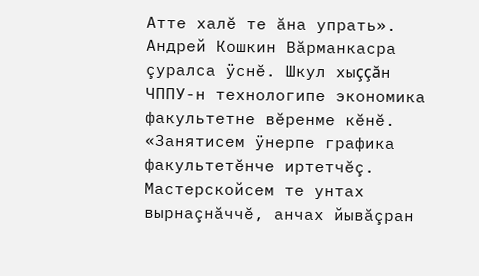Атте халĕ те ăна упрать».
Андрей Кошкин Вăрманкасра çуралса ÿснĕ. Шкул хыççăн ЧППУ-н технологипе экономика факультетне вĕренме кĕнĕ. «Занятисем ÿнерпе графика факультетĕнче иртетчĕç. Мастерскойсем те унтах вырнаçнăччĕ, анчах йывăçран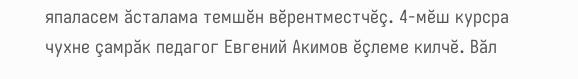япаласем ăсталама темшĕн вĕрентместчĕç. 4-мĕш курсра чухне çамрăк педагог Евгений Акимов ĕçлеме килчĕ. Вăл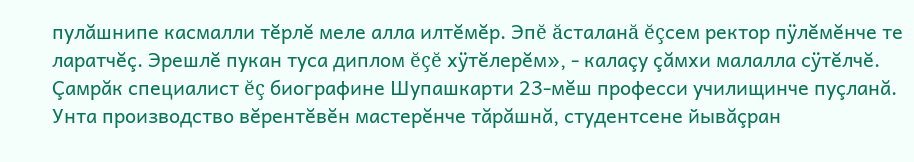пулăшнипе касмалли тĕрлĕ меле алла илтĕмĕр. Эпĕ ăсталанă ĕçсем ректор пÿлĕмĕнче те ларатчĕç. Эрешлĕ пукан туса диплом ĕçĕ хÿтĕлерĕм», - калаçу çăмхи малалла сÿтĕлчĕ.
Çамрăк специалист ĕç биографине Шупашкарти 23-мĕш професси училищинче пуçланă. Унта производство вĕрентĕвĕн мастерĕнче тăрăшнă, студентсене йывăçран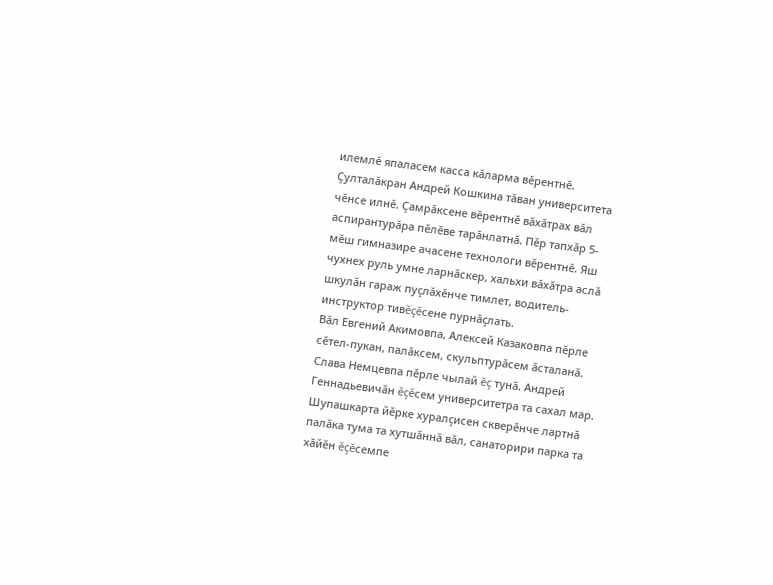илемлĕ япаласем касса кăларма вĕрентнĕ. Çулталăкран Андрей Кошкина тăван университета чĕнсе илнĕ. Çамрăксене вĕрентнĕ вăхăтрах вăл аспирантурăра пĕлĕве тарăнлатнă. Пĕр тапхăр 5-мĕш гимназире ачасене технологи вĕрентнĕ. Яш чухнех руль умне ларнăскер, хальхи вăхăтра аслă шкулăн гараж пуçлăхĕнче тимлет, водитель-инструктор тивĕçĕсене пурнăçлать.
Вăл Евгений Акимовпа, Алексей Казаковпа пĕрле сĕтел-пукан, палăксем, скульптурăсем ăсталанă. Слава Немцевпа пĕрле чылай ĕç тунă. Андрей Геннадьевичăн ĕçĕсем университетра та сахал мар. Шупашкарта йĕрке хуралçисен скверĕнче лартнă палăка тума та хутшăннă вăл, санаторири парка та хăйĕн ĕçĕсемпе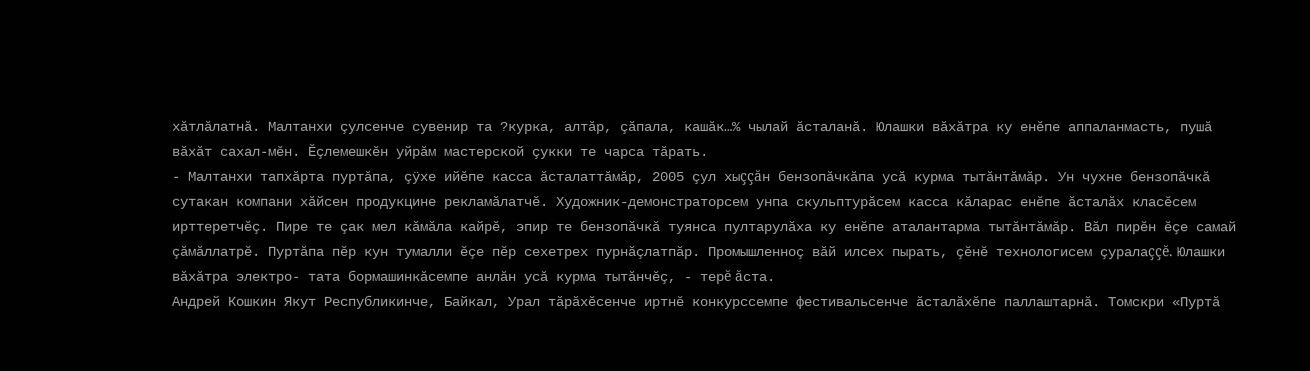хăтлăлатнă. Малтанхи çулсенче сувенир та ?курка, алтăр, çăпала, кашăк…% чылай ăсталанă. Юлашки вăхăтра ку енĕпе аппаланмасть, пушă вăхăт сахал-мĕн. Ĕçлемешкĕн уйрăм мастерской çукки те чарса тăрать.
- Малтанхи тапхăрта пуртăпа, çÿхе ийĕпе касса ăсталаттăмăр, 2005 çул хыççăн бензопăчкăпа усă курма тытăнтăмăр. Ун чухне бензопăчкă сутакан компани хăйсен продукцине рекламăлатчĕ. Художник-демонстраторсем унпа скульптурăсем касса кăларас енĕпе ăсталăх класĕсем ирттеретчĕç. Пире те çак мел кăмăла кайрĕ, эпир те бензопăчкă туянса пултарулăха ку енĕпе аталантарма тытăнтăмăр. Вăл пирĕн ĕçе самай çăмăллатрĕ. Пуртăпа пĕр кун тумалли ĕçе пĕр сехетрех пурнăçлатпăр. Промышленноç вăй илсех пырать, çĕнĕ технологисем çуралаççĕ. Юлашки вăхăтра электро- тата бормашинкăсемпе анлăн усă курма тытăнчĕç, - терĕ ăста.
Андрей Кошкин Якут Республикинче, Байкал, Урал тăрăхĕсенче иртнĕ конкурссемпе фестивальсенче ăсталăхĕпе паллаштарнă. Томскри «Пуртă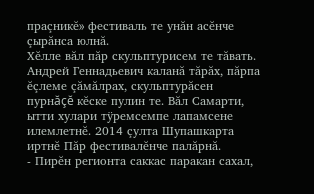праçникĕ» фестиваль те унăн асĕнче çырăнса юлнă.
Хĕлле вăл пăр скульптурисем те тăвать. Андрей Геннадьевич каланă тăрăх, пăрпа ĕçлеме çăмăлрах, скульптурăсен пурнăçĕ кĕске пулин те. Вăл Самарти, ытти хулари тÿремсемпе лапамсене илемлетнĕ. 2014 çулта Шупашкарта иртнĕ Пăр фестивалĕнче палăрнă.
- Пирĕн регионта саккас паракан сахал,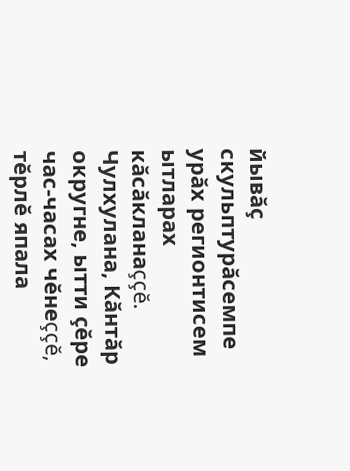йывăç скульптурăсемпе урăх регионтисем ытларах кăсăкланаççĕ. Чулхулана, Кăнтăр округне, ытти çĕре час-часах чĕнеççĕ, тĕрлĕ япала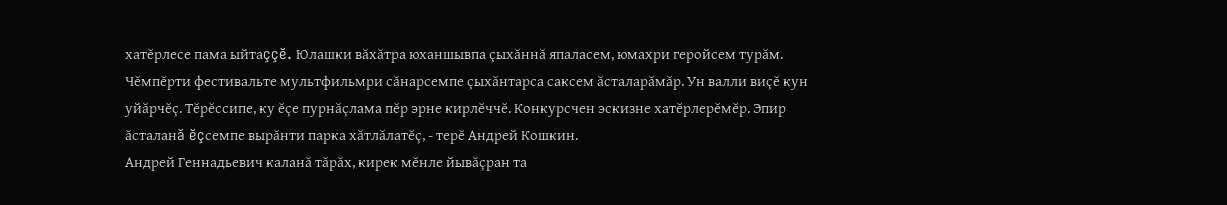хатĕрлесе пама ыйтаççĕ. Юлашки вăхăтра юханшывпа çыхăннă япаласем, юмахри геройсем турăм. Чĕмпĕрти фестивальте мультфильмри сăнарсемпе çыхăнтарса саксем ăсталарăмăр. Ун валли виçĕ кун уйăрчĕç. Тĕрĕссипе, ку ĕçе пурнăçлама пĕр эрне кирлĕччĕ. Конкурсчен эскизне хатĕрлерĕмĕр. Эпир ăсталанă ĕçсемпе вырăнти парка хăтлăлатĕç, - терĕ Андрей Кошкин.
Андрей Геннадьевич каланă тăрăх, кирек мĕнле йывăçран та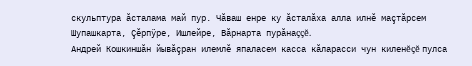скульптура ăсталама май пур. Чăваш енре ку ăсталăха алла илнĕ маçтăрсем Шупашкарта, Çĕрпÿре, Ишлейре, Вăрнарта пурăнаççĕ.
Андрей Кошкиншăн йывăçран илемлĕ япаласем касса кăларасси чун киленĕçĕ пулса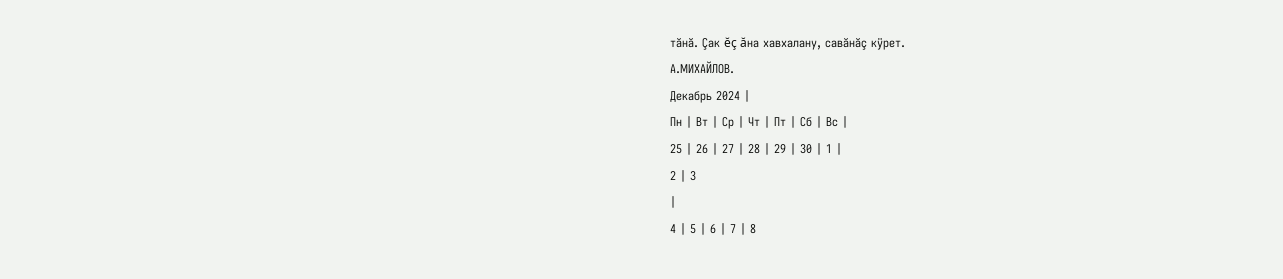тăнă. Çак ĕç ăна хавхалану, савăнăç кÿрет.
А.МИХАЙЛОВ.
Декабрь 2024 |
Пн | Вт | Ср | Чт | Пт | Сб | Вс |
25 | 26 | 27 | 28 | 29 | 30 | 1 |
2 | 3
|
4 | 5 | 6 | 7 | 8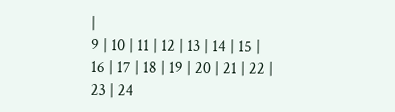|
9 | 10 | 11 | 12 | 13 | 14 | 15 |
16 | 17 | 18 | 19 | 20 | 21 | 22 |
23 | 24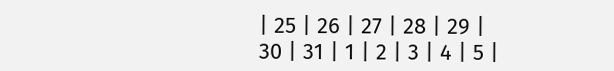| 25 | 26 | 27 | 28 | 29 |
30 | 31 | 1 | 2 | 3 | 4 | 5 |